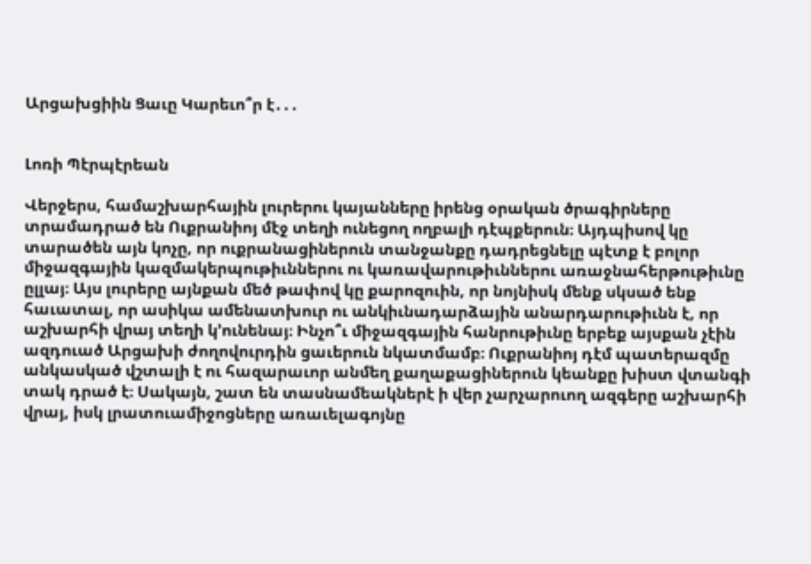Արցախցիին Ցաւը Կարեւո՞ր է․․․


Լոռի Պէրպէրեան

Վերջերս, համաշխարհային լուրերու կայանները իրենց օրական ծրագիրները տրամադրած են Ուքրանիոյ մէջ տեղի ունեցող ողբալի դէպքերուն։ Այդպիսով կը տարածեն այն կոչը, որ ուքրանացիներուն տանջանքը դադրեցնելը պէտք է բոլոր միջազգային կազմակերպութիւններու ու կառավարութիւններու առաջնահերթութիւնը ըլլայ։ Այս լուրերը այնքան մեծ թափով կը քարոզուին, որ նոյնիսկ մենք սկսած ենք հաւատալ, որ ասիկա ամենատխուր ու անկիւնադարձային անարդարութիւնն է, որ աշխարհի վրայ տեղի կ’ունենայ։ Ինչո՞ւ միջազգային հանրութիւնը երբեք այսքան չէին ազդուած Արցախի ժողովուրդին ցաւերուն նկատմամբ։ Ուքրանիոյ դէմ պատերազմը անկասկած վշտալի է ու հազարաւոր անմեղ քաղաքացիներուն կեանքը խիստ վտանգի տակ դրած է։ Սակայն, շատ են տասնամեակներէ ի վեր չարչարուող ազգերը աշխարհի վրայ, իսկ լրատուամիջոցները առաւելագոյնը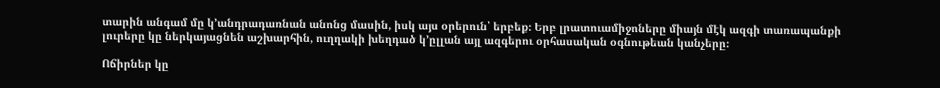տարին անգամ մը կ՚անդրադառնան անոնց մասին, իսկ այս օրերուն՝ երբեք։ Երբ լրատուամիջոները միայն մէկ ազգի տառապանքի լուրերը կը ներկայացնեն աշխարհին, ուղղակի խեղդած կ՚ըլլան այլ ազգերու օրհասական օգնութեան կանչերը։

Ոճիրներ կը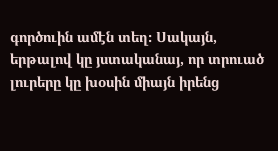գործուին ամէն տեղ։ Սակայն, երթալով կը յստականայ, որ տրուած լուրերը կը խօսին միայն իրենց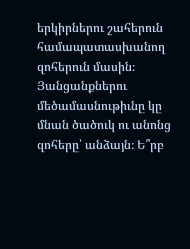երկիրներու շահերուն համապատասխանող զոհերուն մասին։ Յանցանքներու մեծամասնութիւնը կը մնան ծածուկ ու անոնց զոհերը՝ անձայն։ Ե՞րբ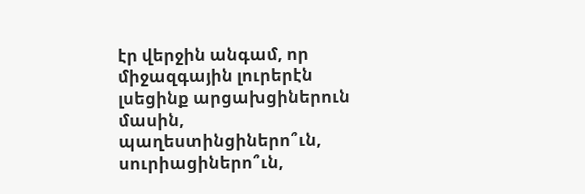էր վերջին անգամ, որ միջազգային լուրերէն լսեցինք արցախցիներուն մասին, պաղեստինցիներո՞ւն, սուրիացիներո՞ւն,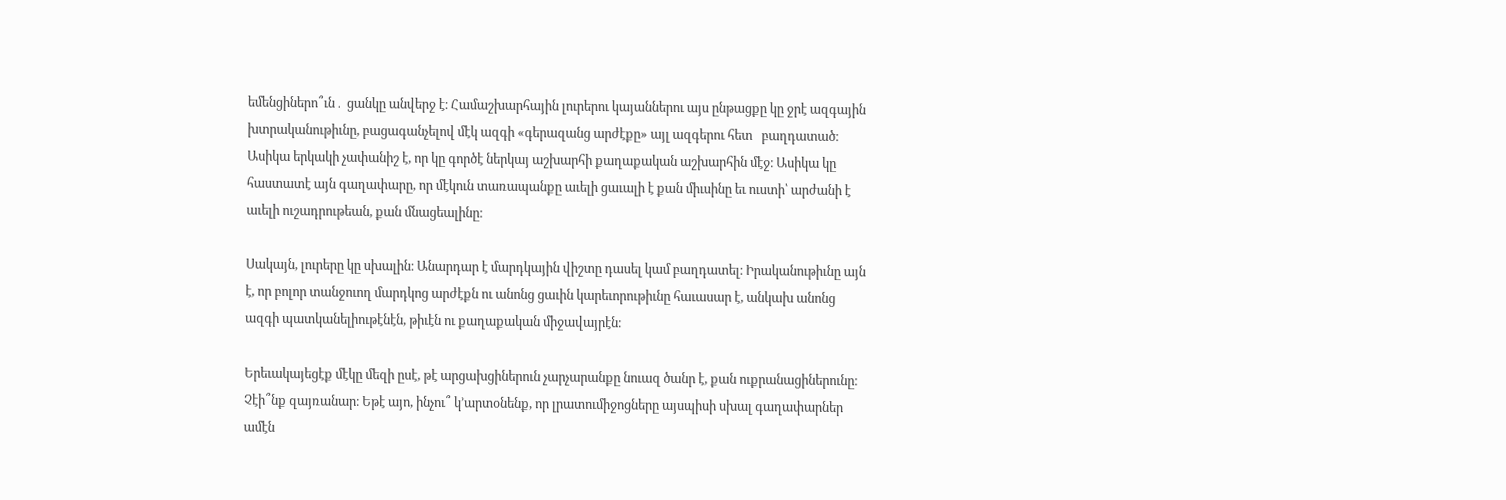եմենցիներո՞ւն․ ցանկը անվերջ է։ Համաշխարհային լուրերու կայաններու այս ընթացքը կը ջրէ ազգային խտրականութիւնը, բացագանչելով մէկ ազգի «գերազանց արժէքը» այլ ազգերու հետ   բաղդատած։ Ասիկա երկակի չափանիշ է, որ կը գործէ ներկայ աշխարհի քաղաքական աշխարհին մէջ։ Ասիկա կը հաստատէ այն գաղափարը, որ մէկուն տառապանքը աւելի ցաւալի է քան միւսինը եւ ուստի՝ արժանի է աւելի ուշադրութեան, քան մնացեալինը։

Սակայն, լուրերը կը սխալին։ Անարդար է մարդկային վիշտը դասել կամ բաղդատել։ Իրականութիւնը այն է, որ բոլոր տանջուող մարդկոց արժէքն ու անոնց ցաւին կարեւորութիւնը հաւասար է, անկախ անոնց ազգի պատկանելիութէնէն, թիւէն ու քաղաքական միջավայրէն։

Երեւակայեցէք մէկը մեզի ըսէ, թէ արցախցիներուն չարչարանքը նուազ ծանր է, քան ուքրանացիներունը։ Չէի՞նք զայռանար։ Եթէ այո, ինչու՞ կ՚արտօնենք, որ լրատումիջոցները այսպիսի սխալ գաղափարներ ամէն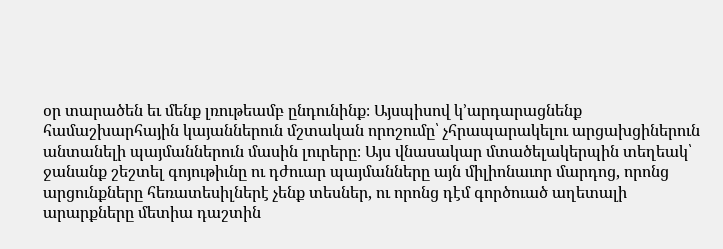օր տարածեն եւ մենք լռութեամբ ընդունինք։ Այսպիսով կ՚արդարացնենք համաշխարհային կայաններուն մշտական որոշումը՝ չհրապարակելու արցախցիներուն անտանելի պայմաններուն մասին լուրերը։ Այս վնասակար մտածելակերպին տեղեակ՝ ջանանք շեշտել գոյութիւնը ու դժուար պայմանները այն միլիոնաւոր մարդոց, որոնց արցունքները հեռատեսիլներէ չենք տեսներ, ու որոնց դէմ գործուած աղետալի արարքները մետիա դաշտին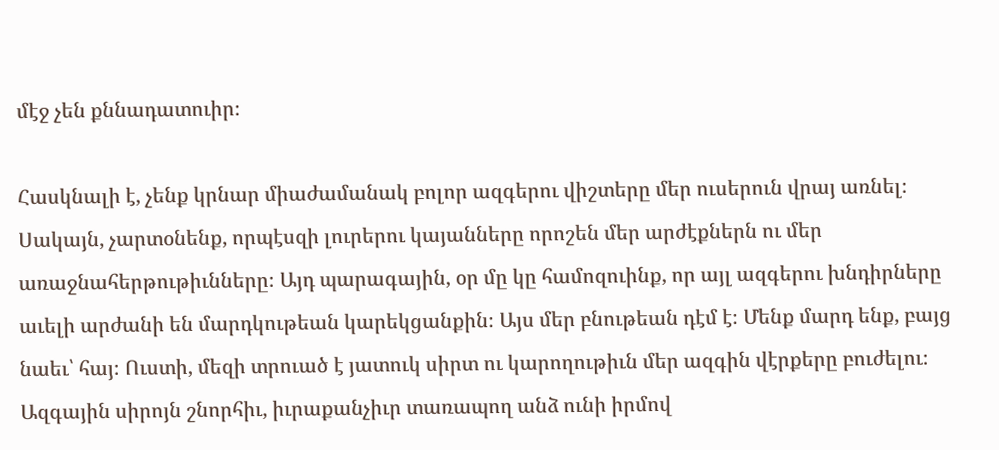մէջ չեն քննադատուիր։

Հասկնալի է, չենք կրնար միաժամանակ բոլոր ազգերու վիշտերը մեր ուսերուն վրայ առնել։ Սակայն, չարտօնենք, որպէսզի լուրերու կայանները որոշեն մեր արժէքներն ու մեր առաջնահերթութիւնները։ Այդ պարագային, օր մը կը համոզուինք, որ այլ ազգերու խնդիրները աւելի արժանի են մարդկութեան կարեկցանքին։ Այս մեր բնութեան դէմ է։ Մենք մարդ ենք, բայց նաեւ՝ հայ։ Ուստի, մեզի տրուած է յատուկ սիրտ ու կարողութիւն մեր ազգին վէրքերը բուժելու։ Ազգային սիրոյն շնորհիւ, իւրաքանչիւր տառապող անձ ունի իրմով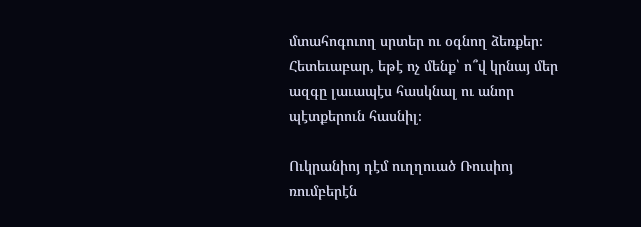մտահոգուող սրտեր ու օգնող ձեռքեր։ Հետեւաբար, եթէ ոչ մենք՝ ո՞վ կրնայ մեր ազգը լաւապէս հասկնալ ու անոր պէտքերուն հասնիլ։

Ուկրանիոյ դէմ ուղղուած Ռուսիոյ ռումբերէն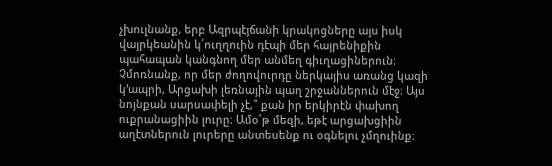չխուլնանք, երբ Ազրպէյճանի կրակոցները այս իսկ վայրկեանին կ՛ուղղուին դէպի մեր հայրենիքին պահապան կանգնող մեր անմեղ գիւղացիներուն։ Չմոռնանք, որ մեր ժողովուրդը ներկայիս առանց կազի կ՚ապրի, Արցախի լեռնային պաղ շրջաններուն մէջ։ Այս նոյնքան սարսափելի չէ,՞ քան իր երկիրէն փախող ուքրանացիին լուրը։ Ամօ՛թ մեզի, եթէ արցախցիին աղէտներուն լուրերը անտեսենք ու օգնելու չմղուինք։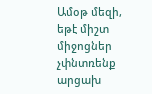Ամօթ մեզի, եթէ միշտ միջոցներ չփնտռենք արցախ